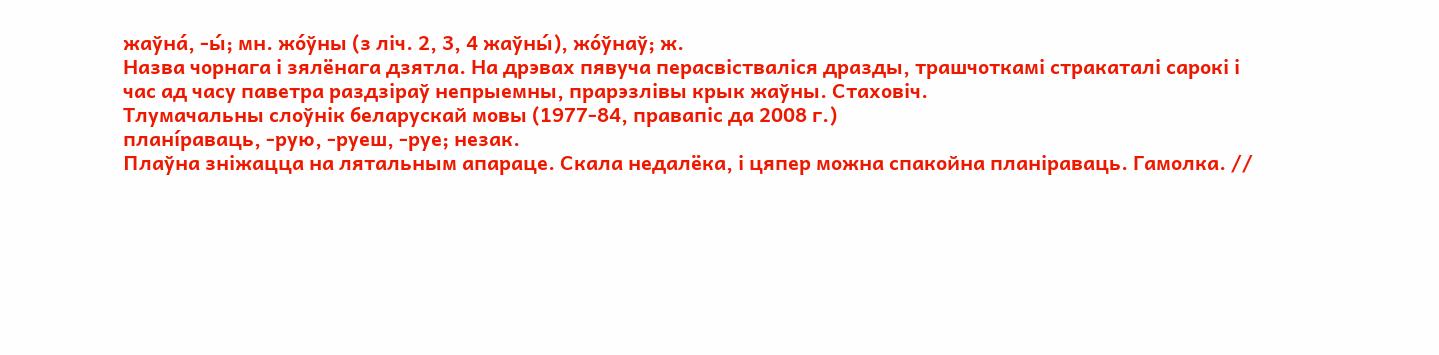жаўна́, ‑ы́; мн. жо́ўны (з ліч. 2, 3, 4 жаўны́), жо́ўнаў; ж.
Назва чорнага і зялёнага дзятла. На дрэвах пявуча перасвістваліся дразды, трашчоткамі стракаталі сарокі і час ад часу паветра раздзіраў непрыемны, прарэзлівы крык жаўны. Стаховіч.
Тлумачальны слоўнік беларускай мовы (1977-84, правапіс да 2008 г.)
плані́раваць, ‑рую, ‑руеш, ‑руе; незак.
Плаўна зніжацца на лятальным апараце. Скала недалёка, і цяпер можна спакойна планіраваць. Гамолка. //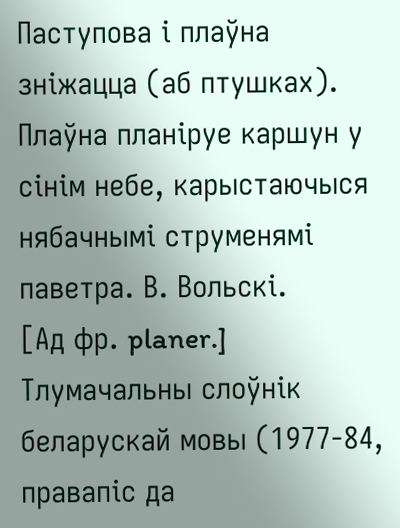Паступова і плаўна зніжацца (аб птушках). Плаўна планіруе каршун у сінім небе, карыстаючыся нябачнымі струменямі паветра. В. Вольскі.
[Ад фр. planer.]
Тлумачальны слоўнік беларускай мовы (1977-84, правапіс да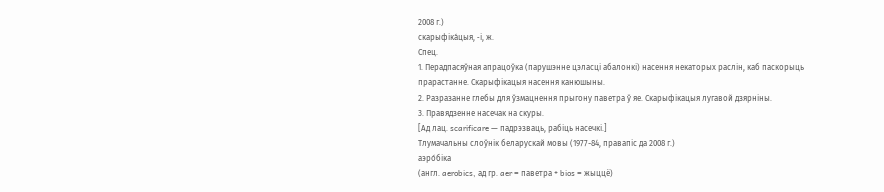2008 г.)
скарыфіка́цыя, ‑і, ж.
Спец.
1. Перадпасяўная апрацоўка (парушэнне цэласці абалонкі) насення некаторых раслін, каб паскорыць прарастанне. Скарыфікацыя насення канюшыны.
2. Разразанне глебы для ўзмацнення прыгону паветра ў яе. Скарыфікацыя лугавой дзярніны.
3. Правядзенне насечак на скуры.
[Ад лац. scarificare — падрэзваць, рабіць насечкі.]
Тлумачальны слоўнік беларускай мовы (1977-84, правапіс да 2008 г.)
аэро́біка
(англ. aerobics, ад гр. aer = паветра + bios = жыццё)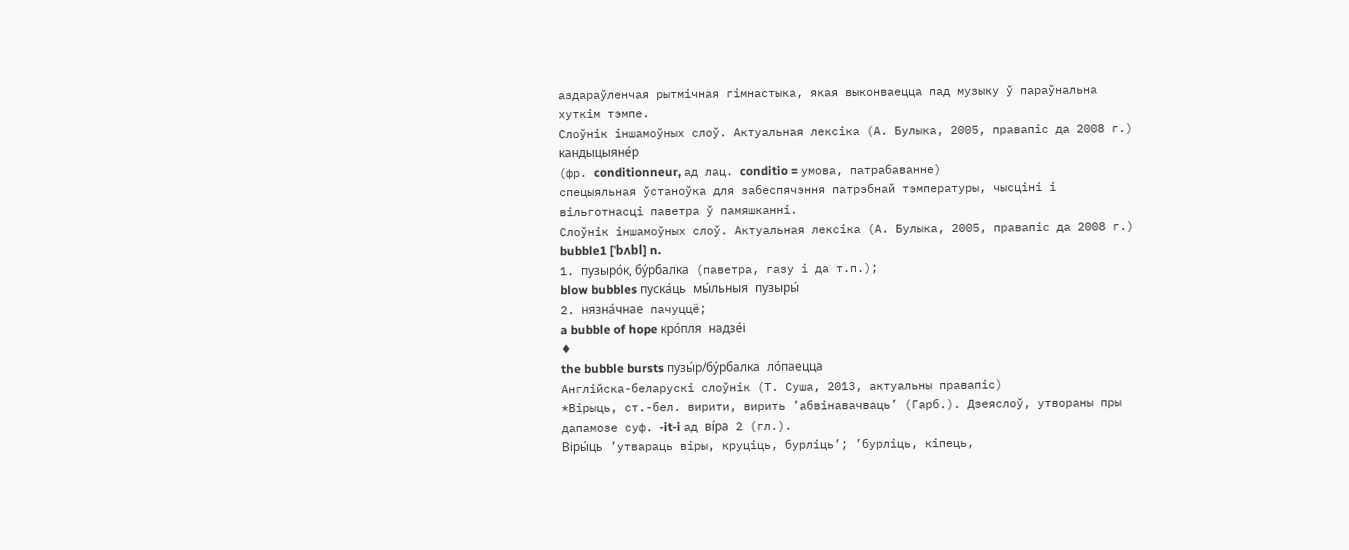аздараўленчая рытмічная гімнастыка, якая выконваецца пад музыку ў параўнальна хуткім тэмпе.
Слоўнік іншамоўных слоў. Актуальная лексіка (А. Булыка, 2005, правапіс да 2008 г.)
кандыцыяне́р
(фр. conditionneur, ад лац. conditio = умова, патрабаванне)
спецыяльная ўстаноўка для забеспячэння патрэбнай тэмпературы, чысціні і вільготнасці паветра ў памяшканні.
Слоўнік іншамоўных слоў. Актуальная лексіка (А. Булыка, 2005, правапіс да 2008 г.)
bubble1 [ˈbʌbl] n.
1. пузыро́к, бу́рбалка (паветра, газу і да т.п.);
blow bubbles пуска́ць мы́льныя пузыры́
2. нязна́чнае пачуццё;
a bubble of hope кро́пля надзе́і
♦
the bubble bursts пузы́р/бу́рбалка ло́паецца
Англійска-беларускі слоўнік (Т. Суша, 2013, актуальны правапіс)
*Вірыць, ст.-бел. вирити, вирить ’абвінавачваць’ (Гарб.). Дзеяслоў, утвораны пры дапамозе суф. ‑it‑i ад ві́ра 2 (гл.).
Віры́ць ’утвараць віры, круціць, бурліць’; ’бурліць, кіпець,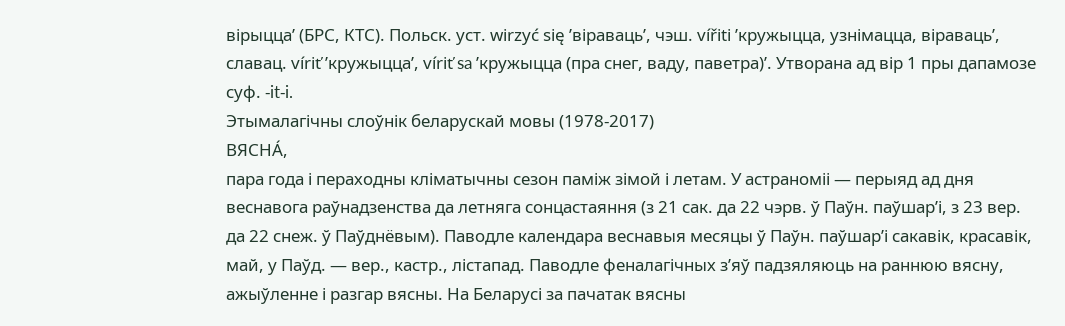вірыцца’ (БРС, КТС). Польск. уст. wirzyć się ’віраваць’, чэш. vířiti ’кружыцца, узнімацца, віраваць’, славац. víriť ’кружыцца’, víriť sa ’кружыцца (пра снег, ваду, паветра)’. Утворана ад вір 1 пры дапамозе суф. ‑it‑i.
Этымалагічны слоўнік беларускай мовы (1978-2017)
ВЯСНА́,
пара года і пераходны кліматычны сезон паміж зімой і летам. У астраноміі — перыяд ад дня веснавога раўнадзенства да летняга сонцастаяння (з 21 сак. да 22 чэрв. ў Паўн. паўшар’і, з 23 вер. да 22 снеж. ў Паўднёвым). Паводле календара веснавыя месяцы ў Паўн. паўшар’і сакавік, красавік, май, у Паўд. — вер., кастр., лістапад. Паводле феналагічных з’яў падзяляюць на раннюю вясну, ажыўленне і разгар вясны. На Беларусі за пачатак вясны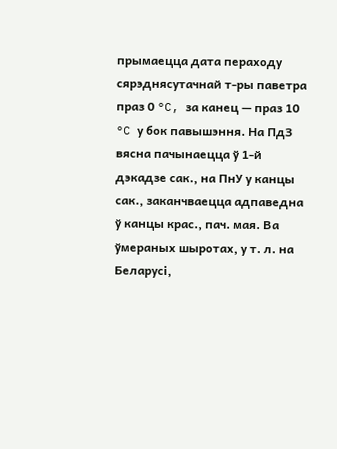прымаецца дата пераходу сярэднясутачнай т-ры паветра праз 0 °C, за канец — праз 10 °C у бок павышэння. На ПдЗ вясна пачынаецца ў 1-й дэкадзе сак., на ПнУ у канцы сак., заканчваецца адпаведна ў канцы крас., пач. мая. Ва ўмераных шыротах, у т. л. на Беларусі,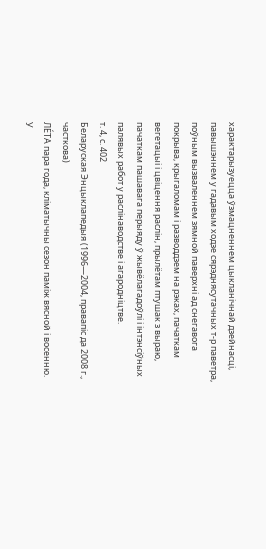характарызуецца ўзмацненнем цыкланічнай дзейнасці, павышэннем у гадавым ходзе сярэднясутачных т-р паветра, поўным вызваленнем зямной паверхні ад снегавога покрыва, крыгаломам і разводдзем на рэках, пачаткам вегетацыі і цвіцення раслін, прылётам птушак з выраю, пачаткам пашавага перыяду ў жывёлагадоўлі і інтэнсіўных палявых работ у раслінаводстве і агародніцтве.
т. 4, с. 402
Беларуская Энцыклапедыя (1996—2004, правапіс да 2008 г., часткова)
ЛЕ́ТА пара года, кліматычны сезон паміж вясной і восенню. У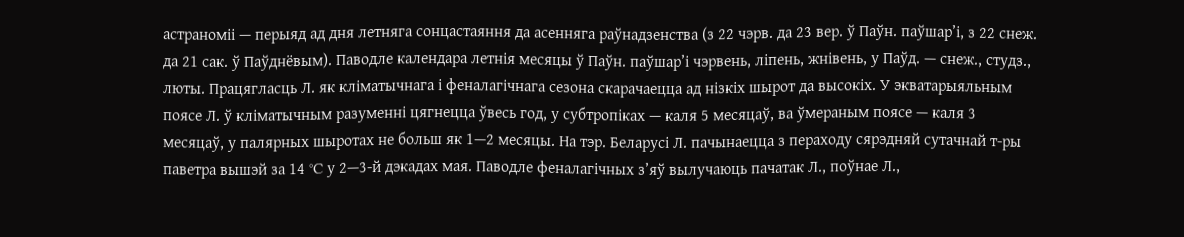астраноміі — перыяд ад дня летняга сонцастаяння да асенняга раўнадзенства (з 22 чэрв. да 23 вер. ў Паўн. паўшар’і, з 22 снеж. да 21 сак. ў Паўднёвым). Паводле календара летнія месяцы ў Паўн. паўшар’і чэрвень, ліпень, жнівень, у Паўд. — снеж., студз., люты. Працягласць Л. як кліматычнага і феналагічнага сезона скарачаецца ад нізкіх шырот да высокіх. У экватарыяльным поясе Л. ў кліматычным разуменні цягнецца ўвесь год, у субтропіках — каля 5 месяцаў, ва ўмераным поясе — каля 3 месяцаў, у палярных шыротах не больш як 1—2 месяцы. На тэр. Беларусі Л. пачынаецца з пераходу сярэдняй сутачнай т-ры паветра вышэй за 14 °C у 2—3-й дэкадах мая. Паводле феналагічных з’яў вылучаюць пачатак Л., поўнае Л.,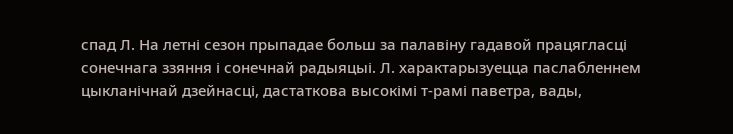спад Л. На летні сезон прыпадае больш за палавіну гадавой працягласці сонечнага ззяння і сонечнай радыяцыі. Л. характарызуецца паслабленнем цыкланічнай дзейнасці, дастаткова высокімі т-рамі паветра, вады,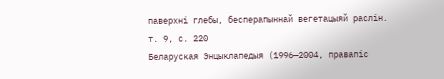паверхні глебы, бесперапыннай вегетацыяй раслін.
т. 9, с. 220
Беларуская Энцыклапедыя (1996—2004, правапіс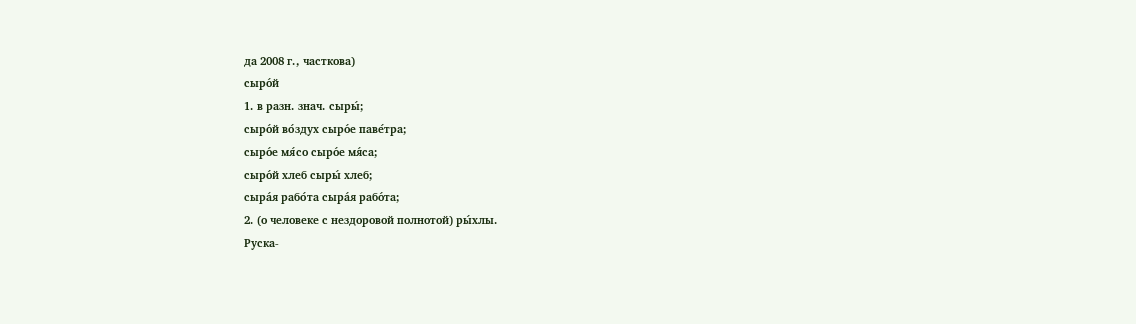да 2008 г., часткова)
сыро́й
1. в разн. знач. сыры́;
сыро́й во́здух сыро́е паве́тра;
сыро́е мя́со сыро́е мя́са;
сыро́й хлеб сыры́ хлеб;
сыра́я рабо́та сыра́я рабо́та;
2. (о человеке с нездоровой полнотой) ры́хлы.
Руска-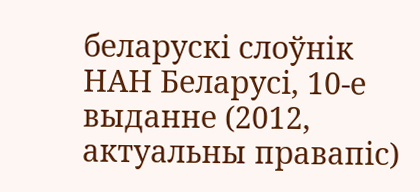беларускі слоўнік НАН Беларусі, 10-е выданне (2012, актуальны правапіс)